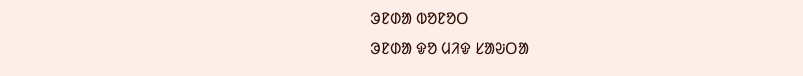ᱳᱱᱰᱟ ᱵᱚᱱᱚᱛ
ᱳᱱᱰᱟ ᱫᱚ ᱢᱤᱫ ᱥᱟᱶᱛᱟ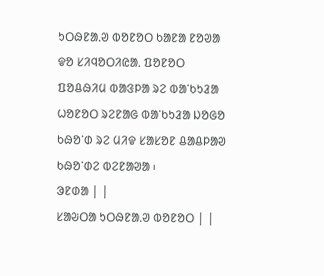ᱩᱛᱷᱱᱟᱹᱣ ᱵᱚᱱᱚᱛ ᱠᱟᱱᱟ ᱱᱚᱣᱟ ᱫᱚ ᱥᱤᱧᱚᱛᱤᱭᱟᱹ ᱯᱚᱱᱚᱛ ᱯᱚᱪᱷᱤᱢ ᱵᱟᱝᱞᱟ ᱨᱮ ᱵᱟᱸᱠᱩᱲᱟ ᱦᱚᱱᱚᱛ ᱨᱮᱱᱟᱜ ᱵᱟᱸᱠᱩᱲᱟ ᱡᱚᱜᱚ ᱠᱷᱚᱸᱰ ᱨᱮ ᱢᱤᱫ ᱥᱟᱥᱚᱱ ᱪᱟᱪᱞᱟᱣ ᱠᱷᱚᱸᱰᱮ ᱵᱮᱱᱟᱣᱟ ᱾
ᱳᱱᱰᱟ | |
ᱥᱟᱶᱛᱟ ᱩᱛᱷᱱᱟᱹᱣ ᱵᱚᱱᱚᱛ | |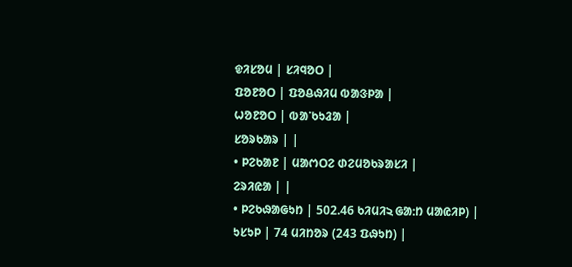ᱫᱤᱥᱚᱢ | ᱥᱤᱧᱚᱛ |
ᱯᱚᱱᱚᱛ | ᱯᱚᱪᱷᱤᱢ ᱵᱟᱝᱞᱟ |
ᱦᱚᱱᱚᱛ | ᱵᱟᱸᱠᱩᱲᱟ |
ᱥᱚᱨᱠᱟᱨ | |
• ᱞᱮᱠᱟᱱ | ᱢᱟᱬᱛᱮ ᱰᱮᱢᱚᱠᱨᱟᱥᱤ |
ᱮᱨᱤᱭᱟ | |
• ᱞᱮᱠᱷᱟᱜᱩᱴ | 502.46 ᱠᱤᱢᱤ২ ᱜᱟᱺᱴ ᱢᱟᱭᱤᱞ) |
ᱩᱥᱩᱞ | 74 ᱢᱤᱴᱚᱨ (243 ᱯᱷᱩᱴ) |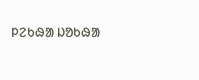ᱞᱮᱠᱷᱟ ᱡᱚᱠᱷᱟ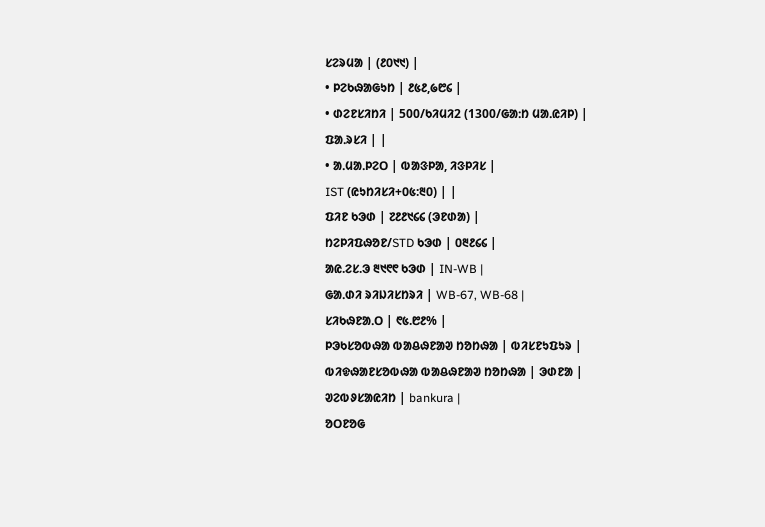ᱥᱮᱨᱢᱟ | (᱒᱐᱑᱑) |
• ᱞᱮᱠᱷᱟᱜᱩᱴ | ᱒᱕᱒,᱙᱘᱔ |
• ᱰᱮᱱᱥᱤᱴᱤ | 500/ᱠᱤᱢᱤ2 (1300/ᱜᱟᱺᱴ ᱢᱟᱹᱭᱤᱞ) |
ᱯᱟᱹᱨᱥᱤ | |
• ᱟᱹᱢᱟᱹᱞᱮᱛ | ᱵᱟᱝᱞᱟ, ᱤᱝᱞᱤᱥ |
IST (ᱭᱩᱴᱤᱥᱤ+᱐᱕:᱓᱐) | |
ᱯᱤᱱ ᱠᱳᱰ | ᱗᱒᱒᱑᱔᱔ (ᱳᱱᱰᱟ) |
ᱴᱮᱞᱤᱯᱷᱚᱱ/STD ᱠᱳᱰ | ᱐᱓᱒᱔᱔ |
ᱟᱭ.ᱮᱥ.ᱳ ᱓᱑᱖᱖ ᱠᱳᱰ | IN-WB |
ᱜᱟᱹᱰᱤ ᱨᱤᱡᱤᱥᱴᱨᱤ | WB-67, WB-68 |
ᱥᱤᱠᱷᱱᱟᱹᱛ | ᱖᱕.᱘᱒% |
ᱞᱳᱠᱥᱚᱵᱷᱟ ᱵᱟᱪᱷᱱᱟᱣ ᱴᱚᱴᱷᱟ | ᱵᱤᱥᱱᱩᱯᱩᱨ |
ᱵᱤᱫᱷᱟᱱᱥᱚᱵᱷᱟ ᱵᱟᱪᱷᱱᱟᱣ ᱴᱚᱴᱷᱟ | ᱳᱰᱱᱟ |
ᱣᱮᱵᱽᱥᱟᱭᱤᱴ | bankura |
ᱚᱛᱱᱚᱜ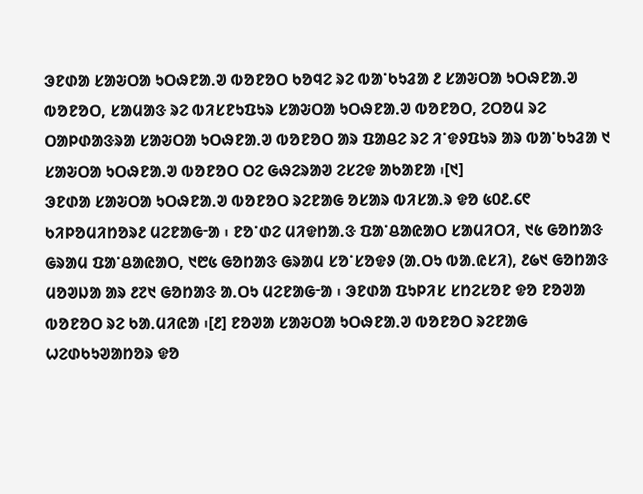ᱳᱱᱰᱟ ᱥᱟᱶᱛᱟ ᱩᱛᱷᱱᱟᱹᱣ ᱵᱚᱱᱚᱛ ᱠᱚᱧᱮ ᱨᱮ ᱵᱟᱸᱠᱩᱲᱟ ᱒ ᱥᱟᱶᱛᱟ ᱩᱛᱷᱱᱟᱹᱣ ᱵᱚᱱᱚᱛ, ᱥᱟᱢᱟᱝ ᱨᱮ ᱵᱤᱥᱱᱩᱯᱩᱨ ᱥᱟᱶᱛᱟ ᱩᱛᱷᱱᱟᱹᱣ ᱵᱚᱱᱚᱛ, ᱮᱛᱚᱢ ᱨᱮ ᱛᱟᱞᱰᱟᱝᱨᱟ ᱥᱟᱶᱛᱟ ᱩᱛᱷᱱᱟᱹᱣ ᱵᱚᱱᱚᱛ ᱟᱨ ᱯᱟᱪᱮ ᱨᱮ ᱤᱸᱫᱽᱯᱩᱨ ᱟᱨ ᱵᱟᱸᱠᱩᱲᱟ ᱑ ᱥᱟᱶᱛᱟ ᱩᱛᱷᱱᱟᱹᱣ ᱵᱚᱱᱚᱛ ᱛᱮ ᱜᱷᱮᱨᱟᱣ ᱮᱥᱮᱫ ᱟᱠᱟᱱᱟ ᱾[᱑]
ᱳᱱᱰᱟ ᱥᱟᱶᱛᱟ ᱩᱛᱷᱱᱟᱹᱣ ᱵᱚᱱᱚᱛ ᱨᱮᱱᱟᱜ ᱚᱥᱟᱨ ᱵᱤᱥᱟᱹᱨ ᱫᱚ ᱕᱐᱒.᱔᱖ ᱠᱤᱞᱚᱢᱤᱴᱚᱨ᱒ ᱢᱮᱱᱟᱜᱼᱟ ᱾ ᱱᱚᱸᱰᱮ ᱢᱤᱫᱴᱟᱹᱝ ᱯᱟᱸᱪᱟᱭᱟᱛ ᱥᱟᱢᱤᱛᱤ, ᱑᱕ ᱜᱚᱴᱟᱝ ᱜᱨᱟᱢ ᱯᱟᱸᱪᱟᱭᱟᱛ, ᱑᱘᱕ ᱜᱚᱴᱟᱝ ᱜᱨᱟᱢ ᱥᱚᱸᱥᱚᱫᱽ (ᱟᱹᱛᱩ ᱵᱟᱹᱭᱥᱤ), ᱒᱙᱑ ᱜᱚᱴᱟᱝ ᱢᱚᱣᱡᱟ ᱟᱨ ᱒᱗᱑ ᱜᱚᱴᱟᱝ ᱟᱹᱛᱩ ᱢᱮᱱᱟᱜᱼᱟ ᱾ ᱳᱱᱰᱟ ᱯᱩᱞᱤᱥ ᱥᱴᱮᱥᱚᱱ ᱫᱚ ᱱᱚᱣᱟ ᱵᱚᱱᱚᱛ ᱨᱮ ᱠᱟᱹᱢᱤᱭᱟ ᱾[᱒] ᱱᱚᱣᱟ ᱥᱟᱶᱛᱟ ᱩᱛᱷᱱᱟᱹᱣ ᱵᱚᱱᱚᱛ ᱨᱮᱱᱟᱜ ᱦᱮᱰᱠᱩᱣᱟᱴᱚᱨ ᱫᱚ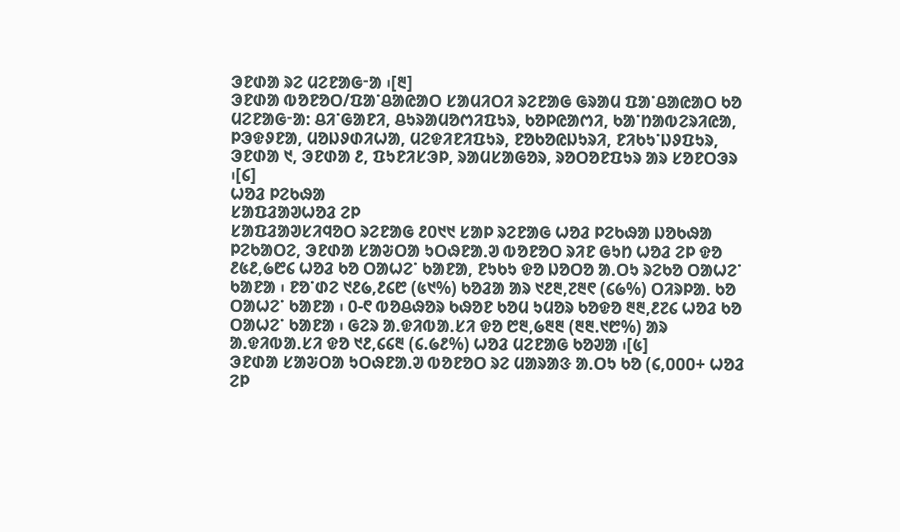ᱳᱱᱰᱟ ᱨᱮ ᱢᱮᱱᱟᱜᱼᱟ ᱾[᱓]
ᱳᱱᱰᱟ ᱵᱚᱱᱚᱛ/ᱯᱟᱸᱪᱟᱭᱟᱛ ᱥᱟᱢᱤᱛᱤ ᱨᱮᱱᱟᱜ ᱜᱨᱟᱢ ᱯᱟᱸᱪᱟᱭᱟᱛ ᱠᱚ ᱢᱮᱱᱟᱜᱼᱟ: ᱪᱤᱸᱜᱟᱱᱤ, ᱪᱩᱨᱟᱢᱚᱬᱤᱯᱩᱨ, ᱠᱚᱞᱭᱟᱬᱤ, ᱠᱟᱸᱴᱟᱵᱮᱨᱤᱭᱟ, ᱞᱳᱫᱽᱱᱟ, ᱢᱚᱡᱽᱰᱤᱦᱟ, ᱢᱮᱫᱤᱱᱤᱯᱩᱨ, ᱱᱚᱠᱚᱭᱡᱩᱨᱤ, ᱱᱤᱠᱩᱸᱡᱽᱯᱩᱨ, ᱳᱱᱰᱟ ᱑, ᱳᱱᱰᱟ ᱒, ᱯᱩᱱᱤᱥᱳᱞ, ᱨᱟᱢᱥᱟᱜᱚᱨ, ᱨᱚᱛᱚᱱᱯᱩᱨ ᱟᱨ ᱥᱚᱱᱛᱳᱨ ᱾[᱔]
ᱦᱚᱲ ᱞᱮᱠᱷᱟ
ᱥᱟᱯᱲᱟᱣᱦᱚᱲ ᱮᱞ
ᱥᱟᱯᱲᱟᱣᱥᱤᱧᱚᱛ ᱨᱮᱱᱟᱜ ᱒᱐᱑᱑ ᱥᱟᱞ ᱨᱮᱱᱟᱜ ᱦᱚᱲ ᱞᱮᱠᱷᱟ ᱡᱚᱠᱷᱟ ᱞᱮᱠᱟᱛᱮ, ᱳᱱᱰᱟ ᱥᱟᱶᱛᱟ ᱩᱛᱷᱱᱟᱹᱣ ᱵᱚᱱᱚᱛ ᱨᱤᱱ ᱜᱩᱴ ᱦᱚᱲ ᱮᱞ ᱫᱚ ᱒᱕᱒,᱙᱘᱔ ᱦᱚᱲ ᱠᱚ ᱛᱟᱦᱮᱸ ᱠᱟᱱᱟ, ᱱᱩᱠᱩ ᱫᱚ ᱡᱚᱛᱚ ᱟᱹᱛᱩ ᱨᱮᱠᱚ ᱛᱟᱦᱮᱸ ᱠᱟᱱᱟ ᱾ ᱱᱚᱸᱰᱮ ᱑᱒᱙,᱒᱔᱘ (᱕᱑%) ᱠᱚᱲᱟ ᱟᱨ ᱑᱒᱓,᱗᱓᱖ (᱔᱙%) ᱛᱤᱨᱞᱟᱹ ᱠᱚ ᱛᱟᱦᱮᱸ ᱠᱟᱱᱟ ᱾ ᱐-᱖ ᱵᱚᱪᱷᱚᱨ ᱠᱷᱚᱱ ᱠᱚᱢ ᱩᱢᱚᱨ ᱠᱚᱫᱚ ᱓᱓,᱒᱗᱔ ᱦᱚᱲ ᱠᱚ ᱛᱟᱦᱮᱸ ᱠᱟᱱᱟ ᱾ ᱜᱮᱨ ᱟᱹᱫᱤᱵᱟᱹᱥᱤ ᱫᱚ ᱘᱓,᱙᱓᱓ (᱓᱓.᱑᱘%) ᱟᱨ ᱟᱹᱫᱤᱵᱟᱹᱥᱤ ᱫᱚ ᱑᱒,᱔᱔᱓ (᱔.᱙᱒%) ᱦᱚᱲ ᱢᱮᱱᱟᱜ ᱠᱚᱣᱟ ᱾[᱕]
ᱳᱱᱰᱟ ᱥᱟᱶᱛᱟ ᱩᱛᱷᱱᱟᱹᱣ ᱵᱚᱱᱚᱛ ᱨᱮ ᱢᱟᱨᱟᱝ ᱟᱹᱛᱩ ᱠᱚ (᱔,᱐᱐᱐+ ᱦᱚᱲ ᱮᱞ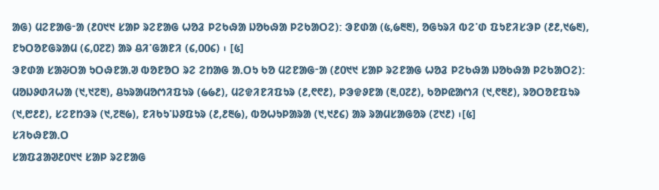ᱟᱜ) ᱢᱮᱱᱟᱜᱼᱟ (᱒᱐᱑᱑ ᱥᱟᱞ ᱨᱮᱱᱟᱜ ᱦᱚᱲ ᱞᱮᱠᱷᱟ ᱡᱚᱠᱷᱟ ᱞᱮᱠᱟᱛᱮ): ᱳᱱᱰᱟ (᱕,᱙᱓᱓), ᱚᱜᱩᱨᱤ ᱵᱮᱸᱰ ᱯᱩᱱᱤᱥᱳᱞ (᱒᱒,᱑᱙᱓), ᱱᱩᱛᱚᱱᱜᱨᱟᱢ (᱔,᱐᱗᱗) ᱟᱨ ᱪᱤᱸᱜᱟᱱᱤ (᱔,᱐᱐᱔) ᱾ [᱕]
ᱳᱱᱰᱟ ᱥᱟᱶᱛᱟ ᱩᱛᱷᱱᱟᱹᱣ ᱵᱚᱱᱚᱛ ᱨᱮ ᱮᱴᱟᱜ ᱟᱹᱛᱩ ᱠᱚ ᱢᱮᱱᱟᱜᱼᱟ (᱒᱐᱑᱑ ᱥᱟᱞ ᱨᱮᱱᱟᱜ ᱦᱚᱲ ᱞᱮᱠᱷᱟ ᱡᱚᱠᱷᱟ ᱞᱮᱠᱟᱛᱮ): ᱢᱚᱡᱽᱰᱤᱦᱟ (᱑,᱑᱗᱓), ᱪᱩᱨᱟᱢᱚᱬᱤᱯᱩᱨ (᱙᱙᱒), ᱢᱮᱫᱤᱱᱤᱯᱩᱨ (᱒,᱖᱖᱒), ᱞᱳᱫᱽᱱᱟ (᱓,᱐᱗᱒), ᱠᱚᱞᱭᱟᱬᱤ (᱑,᱖᱓᱒), ᱨᱚᱛᱚᱱᱯᱩᱨ (᱑,᱘᱒᱒), ᱥᱮᱱᱴᱳᱨ (᱑,᱗᱓᱙), ᱱᱤᱠᱩᱸᱡᱽᱯᱩᱨ (᱒,᱒᱓᱙), ᱵᱚᱦᱩᱞᱟᱨᱟ (᱑,᱑᱒᱔) ᱟᱨ ᱨᱟᱢᱥᱟᱜᱚᱨ (᱗᱑᱒) ᱾[᱕]
ᱥᱤᱠᱷᱱᱟᱹᱛ
ᱥᱟᱯᱲᱟᱣ᱒᱐᱑᱑ ᱥᱟᱞ ᱨᱮᱱᱟᱜ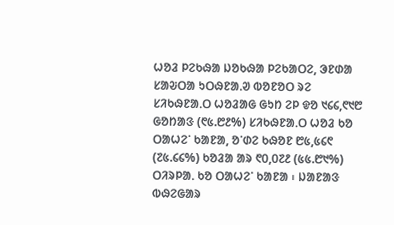ᱦᱚᱲ ᱞᱮᱠᱷᱟ ᱡᱚᱠᱷᱟ ᱞᱮᱠᱟᱛᱮ, ᱳᱱᱰᱟ ᱥᱟᱶᱛᱟ ᱩᱛᱷᱱᱟᱹᱣ ᱵᱚᱱᱚᱛ ᱨᱮ ᱥᱤᱠᱷᱱᱟᱹᱛ ᱦᱚᱲᱟᱜ ᱜᱩᱴ ᱮᱞ ᱫᱚ ᱑᱔᱔,᱖᱑᱘ ᱜᱚᱴᱟᱝ (᱖᱕.᱘᱒%) ᱥᱤᱠᱷᱱᱟᱹᱛ ᱦᱚᱲ ᱠᱚ ᱛᱟᱦᱮᱸ ᱠᱟᱱᱟ, ᱚᱸᱰᱮ ᱠᱷᱚᱱ ᱘᱕,᱕᱔᱖ (᱗᱕.᱔᱔%) ᱠᱚᱲᱟ ᱟᱨ ᱖᱐,᱐᱗᱒ (᱕᱕.᱘᱑%) ᱛᱤᱨᱞᱟᱹ ᱠᱚ ᱛᱟᱦᱮᱸ ᱠᱟᱱᱟ ᱾ ᱡᱟᱱᱟᱝ ᱵᱷᱮᱜᱟᱨ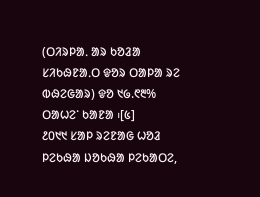(ᱛᱤᱨᱞᱟᱹ ᱟᱨ ᱠᱚᱲᱟ ᱥᱤᱠᱷᱱᱟᱹᱛ ᱫᱚᱨ ᱛᱟᱞᱟ ᱨᱮ ᱵᱷᱮᱜᱟᱨ) ᱫᱚ ᱑᱙.᱖᱓% ᱛᱟᱦᱮᱸ ᱠᱟᱱᱟ ᱾[᱕]
᱒᱐᱑᱑ ᱥᱟᱞ ᱨᱮᱱᱟᱜ ᱦᱚᱲ ᱞᱮᱠᱷᱟ ᱡᱚᱠᱷᱟ ᱞᱮᱠᱟᱛᱮ,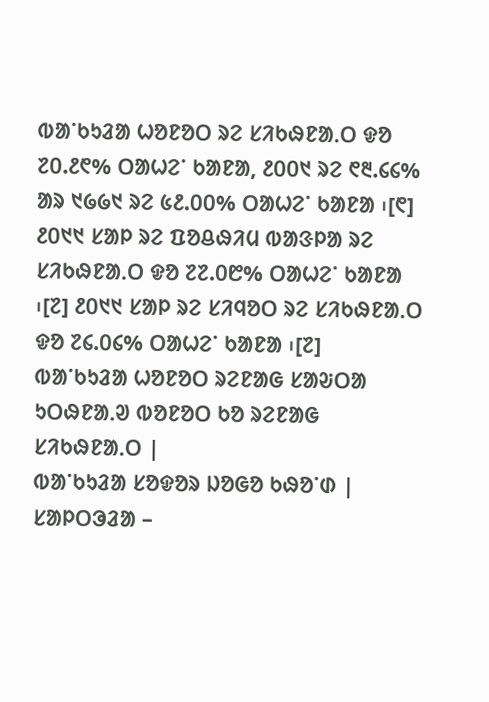ᱵᱟᱸᱠᱩᱲᱟ ᱦᱚᱱᱚᱛ ᱨᱮ ᱥᱤᱠᱷᱱᱟᱹᱛ ᱫᱚ ᱗᱐.᱒᱖% ᱛᱟᱦᱮᱸ ᱠᱟᱱᱟ, ᱒᱐᱐᱑ ᱨᱮ ᱖᱓.᱔᱔% ᱟᱨ ᱑᱙᱙᱑ ᱨᱮ ᱕᱒.᱐᱐% ᱛᱟᱦᱮᱸ ᱠᱟᱱᱟ ᱾[᱖] ᱒᱐᱑᱑ ᱥᱟᱞ ᱨᱮ ᱯᱚᱪᱷᱤᱢ ᱵᱟᱝᱞᱟ ᱨᱮ ᱥᱤᱠᱷᱱᱟᱹᱛ ᱫᱚ ᱗᱗.᱐᱘% ᱛᱟᱦᱮᱸ ᱠᱟᱱᱟ ᱾[᱗] ᱒᱐᱑᱑ ᱥᱟᱞ ᱨᱮ ᱥᱤᱧᱚᱛ ᱨᱮ ᱥᱤᱠᱷᱱᱟᱹᱛ ᱫᱚ ᱗᱔.᱐᱔% ᱛᱟᱦᱮᱸ ᱠᱟᱱᱟ ᱾[᱗]
ᱵᱟᱸᱠᱩᱲᱟ ᱦᱚᱱᱚᱛ ᱨᱮᱱᱟᱜ ᱥᱟᱶᱛᱟ ᱩᱛᱷᱱᱟᱹᱣ ᱵᱚᱱᱚᱛ ᱠᱚ ᱨᱮᱱᱟᱜ ᱥᱤᱠᱷᱱᱟᱹᱛ |
ᱵᱟᱸᱠᱩᱲᱟ ᱥᱚᱫᱚᱨ ᱡᱚᱜᱚ ᱠᱷᱚᱸᱰ |
ᱥᱟᱞᱛᱳᱲᱟ –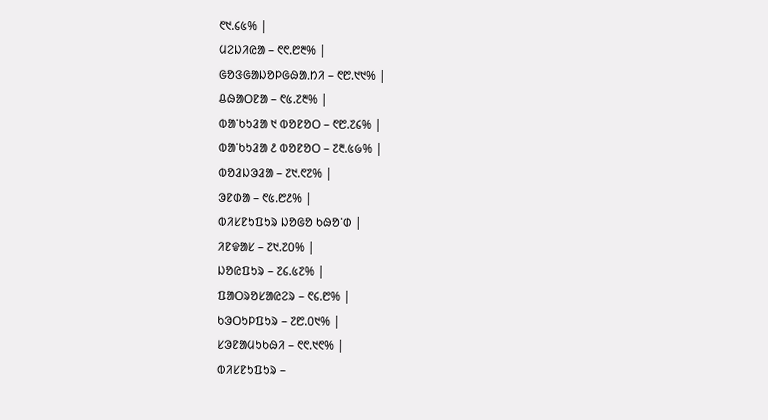᱖᱑.᱔᱕% |
ᱢᱮᱡᱤᱭᱟ – ᱖᱖.᱘᱓% |
ᱜᱚᱝᱜᱟᱡᱚᱞᱜᱷᱟᱹᱴᱤ – ᱖᱘.᱑᱑% |
ᱪᱷᱟᱛᱱᱟ – ᱖᱕.᱗᱓% |
ᱵᱟᱸᱠᱩᱲᱟ ᱑ ᱵᱚᱱᱚᱛ – ᱖᱘.᱗᱔% |
ᱵᱟᱸᱠᱩᱲᱟ ᱒ ᱵᱚᱱᱚᱛ – ᱗᱓.᱕᱙% |
ᱵᱚᱲᱡᱳᱲᱟ – ᱗᱑.᱖᱗% |
ᱳᱱᱰᱟ – ᱖᱕.᱘᱒% |
ᱵᱤᱥᱱᱩᱯᱩᱨ ᱡᱚᱜᱚ ᱠᱷᱚᱸᱰ |
ᱤᱱᱫᱟᱥ – ᱗᱑.᱗᱐% |
ᱡᱚᱭᱯᱩᱨ – ᱗᱔.᱕᱗% |
ᱯᱟᱛᱨᱚᱥᱟᱭᱮᱨ – ᱖᱔.᱘% |
ᱠᱳᱛᱩᱞᱯᱩᱨ – ᱗᱘.᱐᱑% |
ᱥᱳᱱᱟᱢᱩᱠᱷᱤ – ᱖᱖.᱑᱖% |
ᱵᱤᱥᱱᱩᱯᱩᱨ –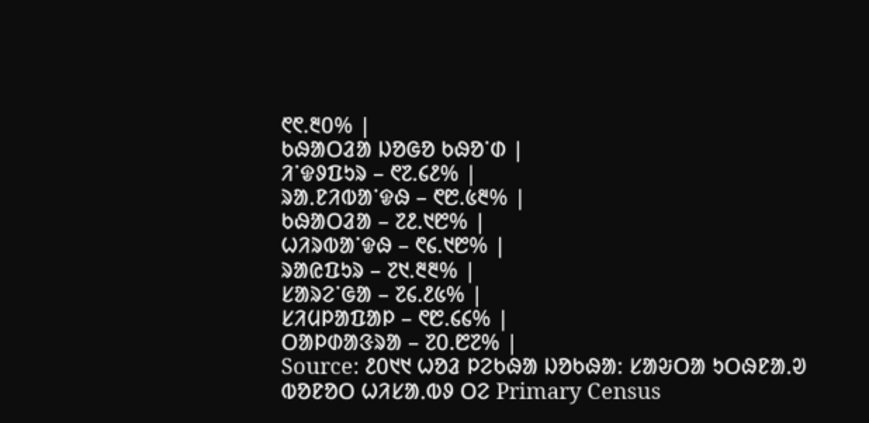᱖᱖.᱓᱐% |
ᱠᱷᱟᱛᱲᱟ ᱡᱚᱜᱚ ᱠᱷᱚᱸᱰ |
ᱤᱸᱫᱽᱯᱩᱨ – ᱖᱗.᱔᱒% |
ᱨᱟᱹᱱᱤᱵᱟᱸᱫᱷ – ᱖᱘.᱕᱓% |
ᱠᱷᱟᱛᱲᱟ – ᱗᱒.᱑᱘% |
ᱦᱤᱨᱵᱟᱸᱫᱷ – ᱖᱔.᱑᱘% |
ᱨᱟᱭᱯᱩᱨ – ᱗᱑.᱓᱓% |
ᱥᱟᱨᱮᱸᱜᱟ – ᱗᱔.᱒᱕% |
ᱥᱤᱢᱞᱟᱯᱟᱞ – ᱖᱘.᱔᱔% |
ᱛᱟᱞᱰᱟᱝᱨᱟ – ᱗᱐.᱘᱗% |
Source: ᱒᱐᱑᱑ ᱦᱚᱲ ᱞᱮᱠᱷᱟ ᱡᱚᱠᱷᱟ: ᱥᱟᱶᱛᱟ ᱩᱛᱷᱱᱟᱹᱣ ᱵᱚᱱᱚᱛ ᱦᱤᱥᱟᱹᱵᱽ ᱛᱮ Primary Census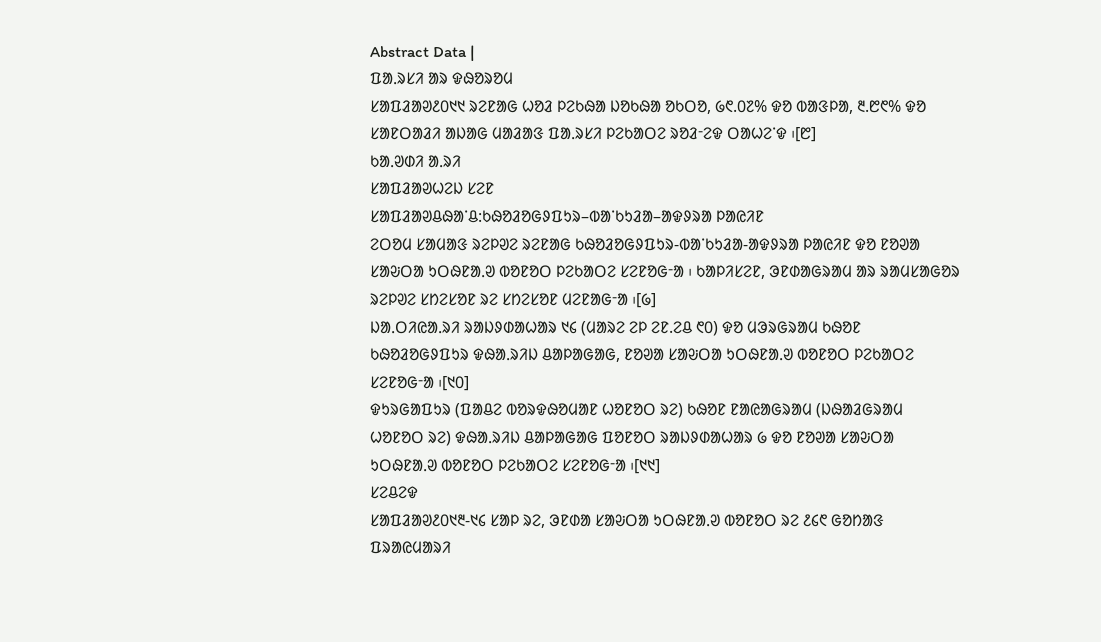Abstract Data |
ᱯᱟᱹᱨᱥᱤ ᱟᱨ ᱫᱷᱚᱨᱚᱢ
ᱥᱟᱯᱲᱟᱣ᱒᱐᱑᱑ ᱨᱮᱱᱟᱜ ᱦᱚᱲ ᱞᱮᱠᱷᱟ ᱡᱚᱠᱷᱟ ᱚᱠᱛᱚ, ᱙᱖.᱐᱗% ᱫᱚ ᱵᱟᱝᱞᱟ, ᱓.᱘᱖% ᱫᱚ ᱥᱟᱱᱛᱟᱲᱤ ᱟᱡᱟᱜ ᱢᱟᱲᱟᱝ ᱯᱟᱹᱨᱥᱤ ᱞᱮᱠᱟᱛᱮ ᱨᱚᱲᱼᱮᱫ ᱛᱟᱦᱮᱸᱫ ᱾[᱘]
ᱠᱟᱹᱣᱰᱤ ᱟᱹᱨᱤ
ᱥᱟᱯᱲᱟᱣᱦᱮᱡ ᱥᱮᱱ
ᱥᱟᱯᱲᱟᱣᱪᱷᱟᱸᱪ:ᱠᱷᱚᱲᱚᱜᱽᱯᱩᱨ–ᱵᱟᱸᱠᱩᱲᱟ–ᱟᱫᱽᱨᱟ ᱞᱟᱭᱤᱱ
ᱮᱛᱚᱢ ᱥᱟᱢᱟᱝ ᱨᱮᱞᱣᱮ ᱨᱮᱱᱟᱜ ᱠᱷᱚᱲᱚᱜᱽᱯᱩᱨ-ᱵᱟᱸᱠᱩᱲᱟ-ᱟᱫᱽᱨᱟ ᱞᱟᱭᱤᱱ ᱫᱚ ᱱᱚᱣᱟ ᱥᱟᱶᱛᱟ ᱩᱛᱷᱱᱟᱹᱣ ᱵᱚᱱᱚᱛ ᱞᱮᱠᱟᱛᱮ ᱥᱮᱱᱚᱜᱼᱟ ᱾ ᱠᱟᱞᱤᱥᱮᱱ, ᱳᱱᱰᱟᱜᱨᱟᱢ ᱟᱨ ᱨᱟᱢᱥᱟᱜᱚᱨ ᱨᱮᱞᱣᱮ ᱥᱴᱮᱥᱚᱱ ᱨᱮ ᱥᱴᱮᱥᱚᱱ ᱢᱮᱱᱟᱜᱼᱟ ᱾[᱙]
ᱡᱟᱹᱛᱤᱭᱟᱹᱨᱤ ᱨᱟᱡᱽᱰᱟᱦᱟᱨ ᱑᱔ (ᱢᱟᱨᱮ ᱮᱞ ᱮᱱ.ᱮᱪ ᱖᱐) ᱫᱚ ᱢᱳᱨᱜᱨᱟᱢ ᱠᱷᱚᱱ ᱠᱷᱚᱲᱚᱜᱽᱯᱩᱨ ᱫᱷᱟᱹᱨᱤᱡ ᱪᱟᱞᱟᱜᱟᱜ, ᱱᱚᱣᱟ ᱥᱟᱶᱛᱟ ᱩᱛᱷᱱᱟᱹᱣ ᱵᱚᱱᱚᱛ ᱞᱮᱠᱟᱛᱮ ᱥᱮᱱᱚᱜᱼᱟ ᱾[᱑᱐]
ᱫᱩᱨᱜᱟᱯᱩᱨ (ᱯᱟᱪᱮ ᱵᱚᱨᱫᱷᱚᱢᱟᱱ ᱦᱚᱱᱚᱛ ᱨᱮ) ᱠᱷᱚᱱ ᱱᱟᱭᱟᱜᱨᱟᱢ (ᱡᱷᱟᱲᱜᱨᱟᱢ ᱦᱚᱱᱚᱛ ᱨᱮ) ᱫᱷᱟᱹᱨᱤᱡ ᱪᱟᱞᱟᱜᱟᱜ ᱯᱚᱱᱚᱛ ᱨᱟᱡᱽᱰᱟᱦᱟᱨ ᱙ ᱫᱚ ᱱᱚᱣᱟ ᱥᱟᱶᱛᱟ ᱩᱛᱷᱱᱟᱹᱣ ᱵᱚᱱᱚᱛ ᱞᱮᱠᱟᱛᱮ ᱥᱮᱱᱚᱜᱼᱟ ᱾[᱑᱑]
ᱥᱮᱪᱮᱫ
ᱥᱟᱯᱲᱟᱣ᱒᱐᱑᱓-᱑᱔ ᱥᱟᱞ ᱨᱮ, ᱳᱱᱰᱟ ᱥᱟᱶᱛᱟ ᱩᱛᱷᱱᱟᱹᱣ ᱵᱚᱱᱚᱛ ᱨᱮ ᱒᱔᱖ ᱜᱚᱴᱟᱝ ᱯᱨᱟᱭᱢᱟᱨᱤ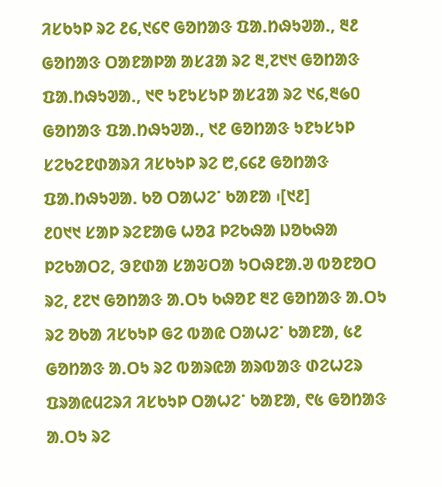ᱤᱥᱠᱩᱞ ᱨᱮ ᱒᱔,᱑᱔᱖ ᱜᱚᱴᱟᱝ ᱯᱟᱹᱴᱷᱩᱣᱟᱹ, ᱓᱒ ᱜᱚᱴᱟᱝ ᱛᱟᱱᱟᱞᱟ ᱟᱥᱲᱟ ᱨᱮ ᱓,᱗᱑᱑ ᱜᱚᱴᱟᱝ ᱯᱟᱹᱴᱷᱩᱣᱟᱹ, ᱑᱖ ᱩᱱᱩᱥᱩᱞ ᱟᱥᱲᱟ ᱨᱮ ᱑᱔,᱓᱙᱐ ᱜᱚᱴᱟᱝ ᱯᱟᱹᱴᱷᱩᱣᱟᱹ, ᱑᱒ ᱜᱚᱴᱟᱝ ᱩᱱᱩᱥᱩᱞ ᱥᱮᱠᱮᱱᱰᱟᱨᱤ ᱤᱥᱠᱩᱞ ᱨᱮ ᱘,᱔᱔᱒ ᱜᱚᱴᱟᱝ ᱯᱟᱹᱴᱷᱩᱣᱟᱹ ᱠᱚ ᱛᱟᱦᱮᱸ ᱠᱟᱱᱟ ᱾[᱑᱒]
᱒᱐᱑᱑ ᱥᱟᱞ ᱨᱮᱱᱟᱜ ᱦᱚᱲ ᱞᱮᱠᱷᱟ ᱡᱚᱠᱷᱟ ᱞᱮᱠᱟᱛᱮ, ᱳᱱᱰᱟ ᱥᱟᱶᱛᱟ ᱩᱛᱷᱱᱟᱹᱣ ᱵᱚᱱᱚᱛ ᱨᱮ, ᱒᱗᱑ ᱜᱚᱴᱟᱝ ᱟᱹᱛᱩ ᱠᱷᱚᱱ ᱓᱗ ᱜᱚᱴᱟᱝ ᱟᱹᱛᱩ ᱨᱮ ᱚᱠᱟ ᱤᱥᱠᱩᱞ ᱜᱮ ᱵᱟᱭ ᱛᱟᱦᱮᱸ ᱠᱟᱱᱟ, ᱕᱒ ᱜᱚᱴᱟᱝ ᱟᱹᱛᱩ ᱨᱮ ᱵᱟᱨᱭᱟ ᱟᱨᱵᱟᱝ ᱰᱮᱦᱮᱨ ᱯᱨᱟᱭᱢᱮᱨᱤ ᱤᱥᱠᱩᱞ ᱛᱟᱦᱮᱸ ᱠᱟᱱᱟ, ᱖᱕ ᱜᱚᱴᱟᱝ ᱟᱹᱛᱩ ᱨᱮ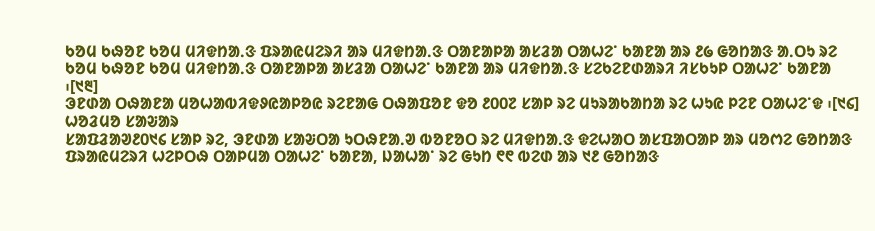ᱠᱚᱢ ᱠᱷᱚᱱ ᱠᱚᱢ ᱢᱤᱫᱴᱟᱹᱝ ᱯᱨᱟᱭᱢᱮᱨᱤ ᱟᱨ ᱢᱤᱫᱴᱟᱹᱝ ᱛᱟᱱᱟᱞᱟ ᱟᱥᱲᱟ ᱛᱟᱦᱮᱸ ᱠᱟᱱᱟ ᱟᱨ ᱒᱙ ᱜᱚᱴᱟᱝ ᱟᱹᱛᱩ ᱨᱮ ᱠᱚᱢ ᱠᱷᱚᱱ ᱠᱚᱢ ᱢᱤᱫᱴᱟᱹᱝ ᱛᱟᱱᱟᱞᱟ ᱟᱥᱲᱟ ᱛᱟᱦᱮᱸ ᱠᱟᱱᱟ ᱟᱨ ᱢᱤᱫᱴᱟᱹᱝ ᱥᱮᱠᱮᱱᱰᱟᱨᱤ ᱤᱥᱠᱩᱞ ᱛᱟᱦᱮᱸ ᱠᱟᱱᱟ ᱾[᱑᱓]
ᱳᱱᱰᱟ ᱛᱷᱟᱱᱟ ᱢᱚᱦᱟᱵᱤᱫᱽᱭᱟᱞᱚᱭ ᱨᱮᱱᱟᱜ ᱛᱷᱟᱯᱚᱱ ᱫᱚ ᱒᱐᱐᱗ ᱥᱟᱞ ᱨᱮ ᱢᱩᱨᱟᱠᱟᱴᱟ ᱨᱮ ᱦᱩᱭ ᱞᱮᱱ ᱛᱟᱦᱮᱸᱫ ᱾[᱑᱔]
ᱦᱚᱲᱢᱚ ᱥᱟᱶᱟᱨ
ᱥᱟᱯᱲᱟᱣ᱒᱐᱑᱔ ᱥᱟᱞ ᱨᱮ, ᱳᱱᱰᱟ ᱥᱟᱶᱛᱟ ᱩᱛᱷᱱᱟᱹᱣ ᱵᱚᱱᱚᱛ ᱨᱮ ᱢᱤᱫᱴᱟᱹᱝ ᱫᱮᱦᱟᱛ ᱟᱥᱯᱟᱛᱟᱞ ᱟᱨ ᱢᱚᱬᱮ ᱜᱚᱴᱟᱝ ᱯᱨᱟᱭᱢᱮᱨᱤ ᱦᱮᱞᱛᱷ ᱛᱟᱞᱢᱟ ᱛᱟᱦᱮᱸ ᱠᱟᱱᱟ, ᱡᱟᱦᱟᱸ ᱨᱮ ᱜᱩᱴ ᱖᱖ ᱵᱮᱰ ᱟᱨ ᱑᱒ ᱜᱚᱴᱟᱝ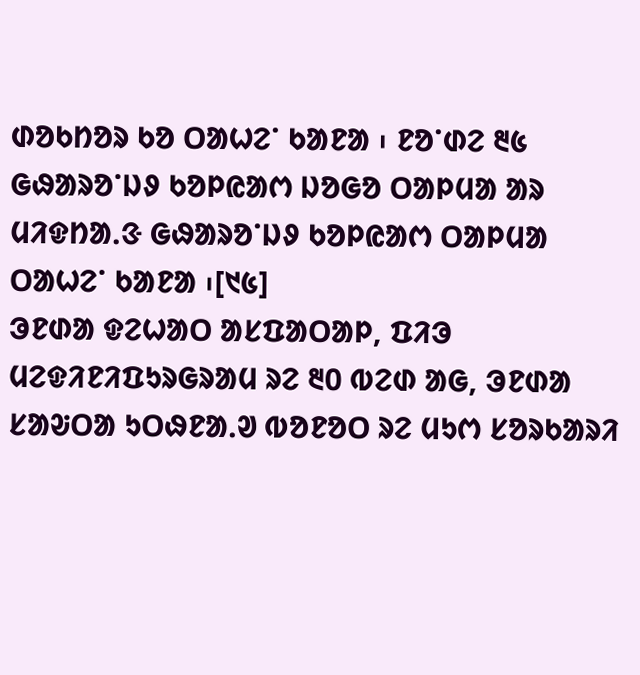ᱰᱚᱠᱴᱚᱨ ᱠᱚ ᱛᱟᱦᱮᱸ ᱠᱟᱱᱟ ᱾ ᱱᱚᱸᱰᱮ ᱓᱕ ᱜᱷᱟᱨᱚᱸᱡᱽ ᱠᱚᱞᱭᱟᱬ ᱡᱚᱜᱚ ᱛᱟᱞᱢᱟ ᱟᱨ ᱢᱤᱫᱴᱟᱹᱝ ᱜᱷᱟᱨᱚᱸᱡᱽ ᱠᱚᱞᱭᱟᱬ ᱛᱟᱞᱢᱟ ᱛᱟᱦᱮᱸ ᱠᱟᱱᱟ ᱾[᱑᱕]
ᱳᱱᱰᱟ ᱫᱮᱦᱟᱛ ᱟᱥᱯᱟᱛᱟᱞ, ᱯᱤᱳ ᱢᱮᱫᱤᱱᱤᱯᱩᱨᱜᱨᱟᱢ ᱨᱮ ᱓᱐ ᱵᱮᱰ ᱟᱜ, ᱳᱱᱰᱟ ᱥᱟᱶᱛᱟ ᱩᱛᱷᱱᱟᱹᱣ ᱵᱚᱱᱚᱛ ᱨᱮ ᱢᱩᱬ ᱥᱚᱨᱠᱟᱨᱤ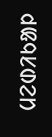ᱢᱮᱰᱤᱠᱟᱞ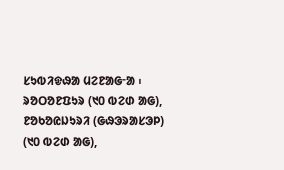ᱥᱩᱵᱤᱫᱷᱟ ᱢᱮᱱᱟᱜᱼᱟ ᱾ ᱨᱚᱛᱚᱱᱯᱩᱨ (᱑᱐ ᱵᱮᱰ ᱟᱜ), ᱱᱚᱠᱚᱭᱡᱩᱨᱤ (ᱜᱷᱳᱨᱟᱥᱳᱞ) (᱑᱐ ᱵᱮᱰ ᱟᱜ),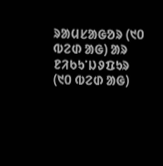ᱨᱟᱢᱥᱟᱜᱚᱨ (᱑᱐ ᱵᱮᱰ ᱟᱜ) ᱟᱨ ᱱᱤᱠᱩᱸᱡᱽᱯᱩᱨ (᱑᱐ ᱵᱮᱰ ᱟᱜ)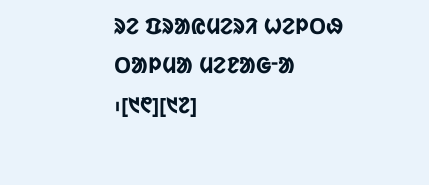ᱨᱮ ᱯᱨᱟᱭᱢᱮᱨᱤ ᱦᱮᱞᱛᱷ ᱛᱟᱞᱢᱟ ᱢᱮᱱᱟᱜᱼᱟ ᱾[᱑᱖][᱑᱗]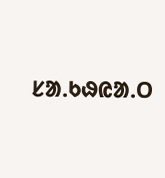ᱥᱟᱹᱠᱷᱭᱟᱹᱛ